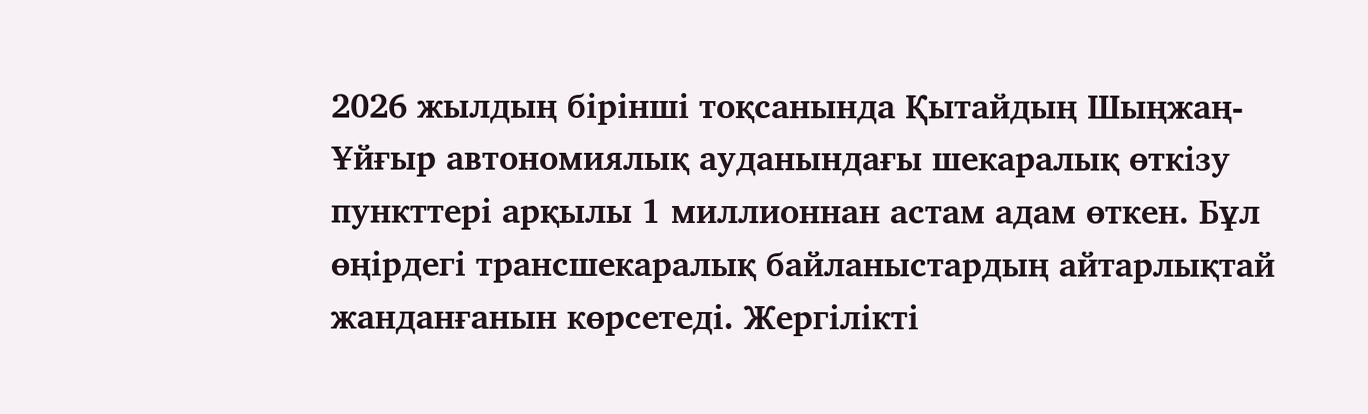2026 жылдың бірінші тоқсанында Қытайдың Шыңжаң-Ұйғыр автономиялық ауданындағы шекаралық өткізу пункттері арқылы 1 миллионнан астам адам өткен. Бұл өңірдегі трансшекаралық байланыстардың айтарлықтай жанданғанын көрсетеді. Жергілікті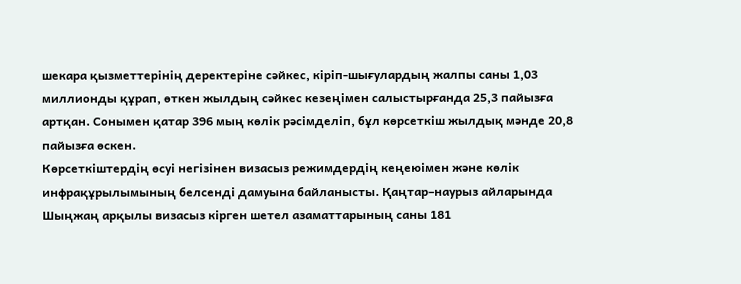шекара қызметтерінің деректеріне сәйкес, кіріп-шығулардың жалпы саны 1,03 миллионды құрап, өткен жылдың сәйкес кезеңімен салыстырғанда 25,3 пайызға артқан. Сонымен қатар 396 мың көлік рәсімделіп, бұл көрсеткіш жылдық мәнде 20,8 пайызға өскен.
Көрсеткіштердің өсуі негізінен визасыз режимдердің кеңеюімен және көлік инфрақұрылымының белсенді дамуына байланысты. Қаңтар–наурыз айларында Шыңжаң арқылы визасыз кірген шетел азаматтарының саны 181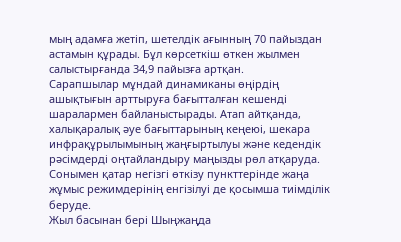мың адамға жетіп, шетелдік ағынның 70 пайыздан астамын құрады. Бұл көрсеткіш өткен жылмен салыстырғанда 34,9 пайызға артқан.
Сарапшылар мұндай динамиканы өңірдің ашықтығын арттыруға бағытталған кешенді шаралармен байланыстырады. Атап айтқанда, халықаралық әуе бағыттарының кеңеюі, шекара инфрақұрылымының жаңғыртылуы және кедендік рәсімдерді оңтайландыру маңызды рөл атқаруда. Сонымен қатар негізгі өткізу пункттерінде жаңа жұмыс режимдерінің енгізілуі де қосымша тиімділік беруде.
Жыл басынан бері Шыңжаңда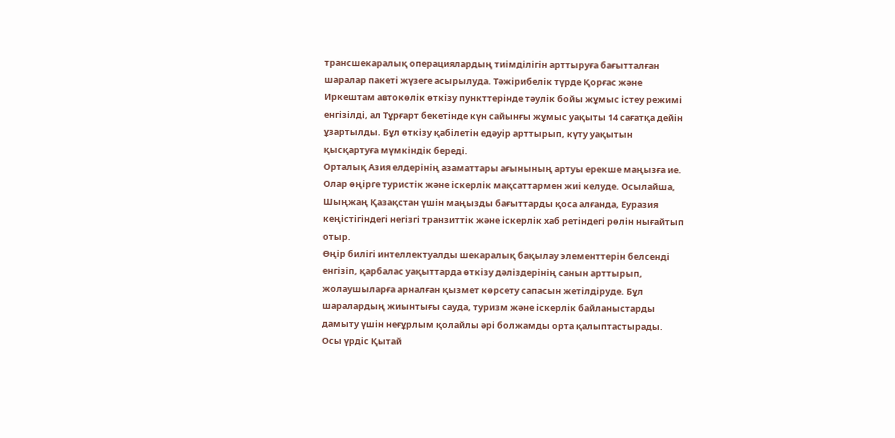трансшекаралық операциялардың тиімділігін арттыруға бағытталған шаралар пакеті жүзеге асырылуда. Тәжірибелік түрде Қорғас және Иркештам автокөлік өткізу пункттерінде тәулік бойы жұмыс істеу режимі енгізілді, ал Тұрғарт бекетінде күн сайынғы жұмыс уақыты 14 сағатқа дейін ұзартылды. Бұл өткізу қабілетін едәуір арттырып, күту уақытын қысқартуға мүмкіндік береді.
Орталық Азия елдерінің азаматтары ағынының артуы ерекше маңызға ие. Олар өңірге туристік және іскерлік мақсаттармен жиі келуде. Осылайша, Шыңжаң Қазақстан үшін маңызды бағыттарды қоса алғанда, Еуразия кеңістігіндегі негізгі транзиттік және іскерлік хаб ретіндегі рөлін нығайтып отыр.
Өңір билігі интеллектуалды шекаралық бақылау элементтерін белсенді енгізіп, қарбалас уақыттарда өткізу дәліздерінің санын арттырып, жолаушыларға арналған қызмет көрсету сапасын жетілдіруде. Бұл шаралардың жиынтығы сауда, туризм және іскерлік байланыстарды дамыту үшін неғұрлым қолайлы әрі болжамды орта қалыптастырады.
Осы үрдіс Қытай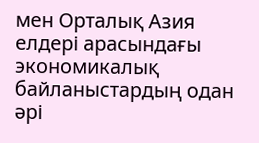мен Орталық Азия елдері арасындағы экономикалық байланыстардың одан әрі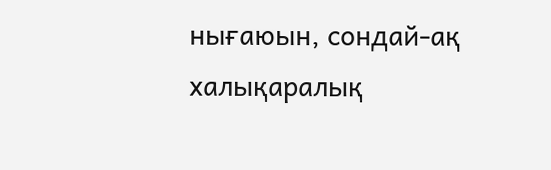нығаюын, сондай-ақ халықаралық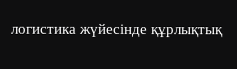логистика жүйесінде құрлықтық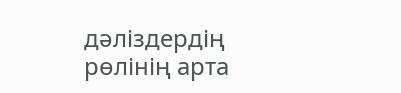дәліздердің рөлінің арта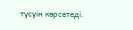түсуін көрсетеді.